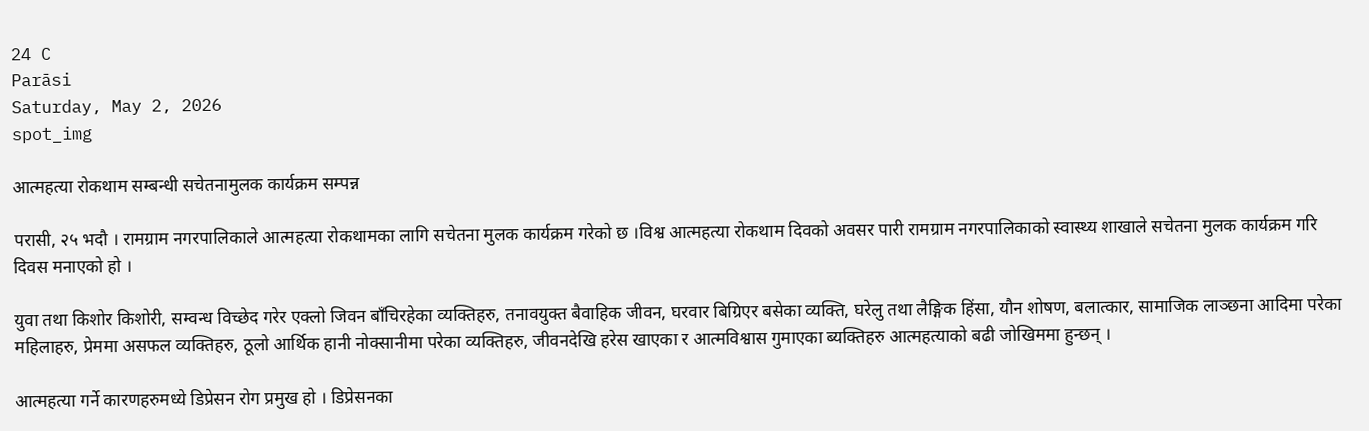24 C
Parāsi
Saturday, May 2, 2026
spot_img

आत्महत्या रोकथाम सम्बन्धी सचेतनामुलक कार्यक्रम सम्पन्न

परासी, २५ भदौ । रामग्राम नगरपालिकाले आत्महत्या रोकथामका लागि सचेतना मुलक कार्यक्रम गरेको छ ।विश्व आत्महत्या रोकथाम दिवको अवसर पारी रामग्राम नगरपालिकाको स्वास्थ्य शाखाले सचेतना मुलक कार्यक्रम गरि दिवस मनाएको हो ।

युवा तथा किशोर किशोरी, सम्वन्ध विच्छेद गरेर एक्लो जिवन बाँचिरहेका व्यक्तिहरु, तनावयुक्त बैवाहिक जीवन, घरवार बिग्रिएर बसेका व्यक्ति, घरेलु तथा लैङ्गिक हिंसा, यौन शोषण, बलात्कार, सामाजिक लाञ्छना आदिमा परेका महिलाहरु, प्रेममा असफल व्यक्तिहरु, ठूलो आर्थिक हानी नोक्सानीमा परेका व्यक्तिहरु, जीवनदेखि हरेस खाएका र आत्मविश्वास गुमाएका ब्यक्तिहरु आत्महत्याको बढी जोखिममा हुन्छन् ।

आत्महत्या गर्ने कारणहरुमध्ये डिप्रेसन रोग प्रमुख हो । डिप्रेसनका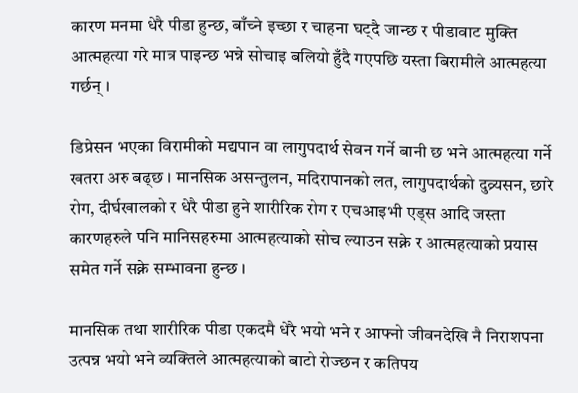कारण मनमा धेरै पीडा हुन्छ, बाँच्ने इच्छा र चाहना घट्दै जान्छ र पीडावाट मुक्ति आत्महत्या गरे मात्र पाइन्छ भन्ने सोचाइ बलियो हुँदै गएपछि यस्ता बिरामीले आत्महत्या गर्छन् ।

डिप्रेसन भएका विरामीको मद्यपान वा लागुपदार्थ सेवन गर्ने बानी छ भने आत्महत्या गर्ने खतरा अरु बढ्छ । मानसिक असन्तुलन, मदिरापानको लत, लागुपदार्थको दुव्र्यसन, छारे रोग, दीर्घखालको र धेरै पीडा हुने शारीरिक रोग र एचआइभी एड्स आदि जस्ता कारणहरुले पनि मानिसहरुमा आत्महत्याको सोच ल्याउन सक्ने र आत्महत्याको प्रयास समेत गर्ने सक्ने सम्भावना हुन्छ ।

मानसिक तथा शारीरिक पीडा एकदमै धेरै भयो भने र आफ्नो जीवनदेखि नै निराशपना उत्पन्न भयो भने व्यक्तिले आत्महत्याको बाटो रोज्छन र कतिपय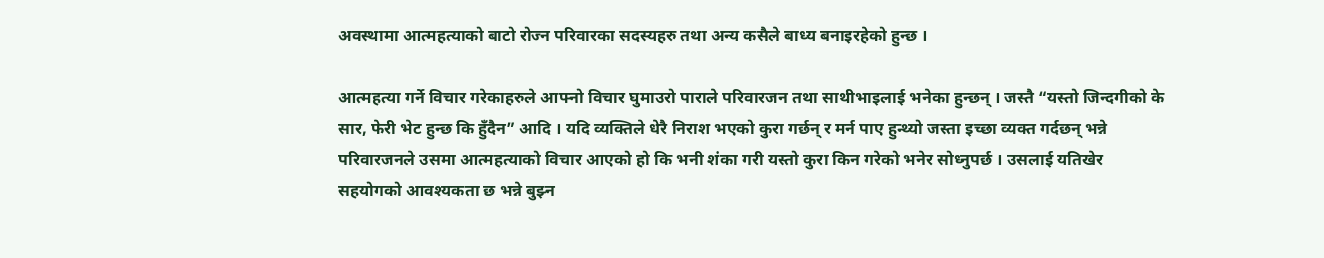अवस्थामा आत्महत्याको बाटो रोज्न परिवारका सदस्यहरु तथा अन्य कसैले बाध्य बनाइरहेको हुन्छ ।

आत्महत्या गर्ने विचार गरेकाहरुले आफ्नो विचार घुमाउरो पाराले परिवारजन तथा साथीभाइलाई भनेका हुन्छन् । जस्तै “यस्तो जिन्दगीको के सार, फेरी भेट हुन्छ कि हुँदैन” आदि । यदि व्यक्तिले धेरै निराश भएको कुरा गर्छन् र मर्न पाए हुन्थ्यो जस्ता इच्छा व्यक्त गर्दछन् भन्ने परिवारजनले उसमा आत्महत्याको विचार आएको हो कि भनी शंका गरी यस्तो कुरा किन गरेको भनेर सोध्नुपर्छ । उसलाई यतिखेर सहयोगको आवश्यकता छ भन्ने बुझ्न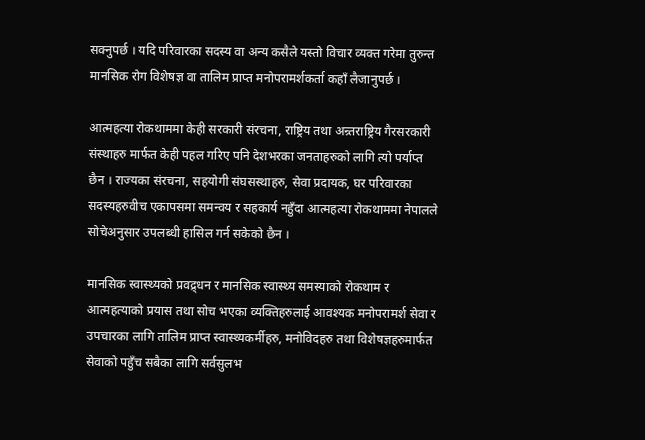सक्नुपर्छ । यदि परिवारका सदस्य वा अन्य कसैले यस्तो विचार व्यक्त गरेमा तुरुन्त मानसिक रोग विशेषज्ञ वा तालिम प्राप्त मनोपरामर्शकर्ता कहाँ लैजानुपर्छ ।

आत्महत्या रोकथाममा केही सरकारी संरचना, राष्ट्रिय तथा अन्र्तराष्ट्रिय गैरसरकारी संस्थाहरु मार्फत केही पहल गरिए पनि देशभरका जनताहरुको लागि त्यो पर्याप्त छैन । राज्यका संरचना, सहयोगी संघसस्थाहरु, सेवा प्रदायक, घर परिवारका सदस्यहरुवीच एकापसमा समन्वय र सहकार्य नहुँदा आत्महत्या रोकथाममा नेपालले सोचेअनुसार उपलब्धी हासिल गर्न सकेको छैन ।

मानसिक स्वास्थ्यको प्रवद्र्धन र मानसिक स्वास्थ्य समस्याको रोकथाम र आत्महत्याको प्रयास तथा सोच भएका व्यक्तिहरुलाई आवश्यक मनोपरामर्श सेवा र उपचारका लागि तालिम प्राप्त स्वास्थ्यकर्मीहरु, मनोविदहरु तथा विशेषज्ञहरुमार्फत सेवाको पहुँच सबैका लागि सर्वसुलभ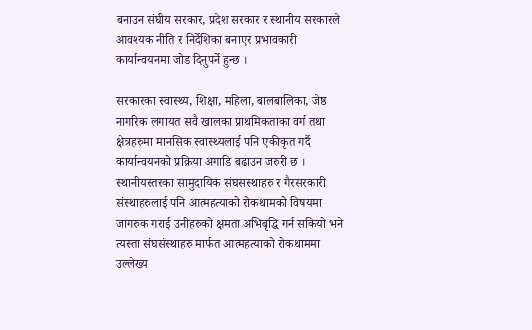बनाउन संघीय सरकार, प्रदेश सरकार र स्थानीय सरकारले आवश्यक नीति र निर्देशिका बनाएर प्रभावकारी कार्यान्वयनमा जोड दिनुपर्ने हुन्छ ।

सरकारका स्वास्थ्य, शिक्षा, महिला, बालबालिका, जेष्ठ नागरिक लगायत सवै खालका प्राथमिकताका वर्ग तथा क्षेत्रहरुमा मानसिक स्वास्थ्यलाई पनि एकीकृत गर्दै कार्यान्वयनको प्रक्रिया अगाडि बढाउन जरुरी छ । स्थानीयस्तरका सामुदायिक संघसस्थाहरु र गैरसरकारी संस्थाहरुलाई पनि आत्महत्याको रोकथामको विषयमा जागरुक गराई उनीहरुको क्षमता अभिबृद्धि गर्न सकियो भने त्यस्ता संघसंस्थाहरु मार्फत आत्महत्याको रोकथाममा उल्लेख्य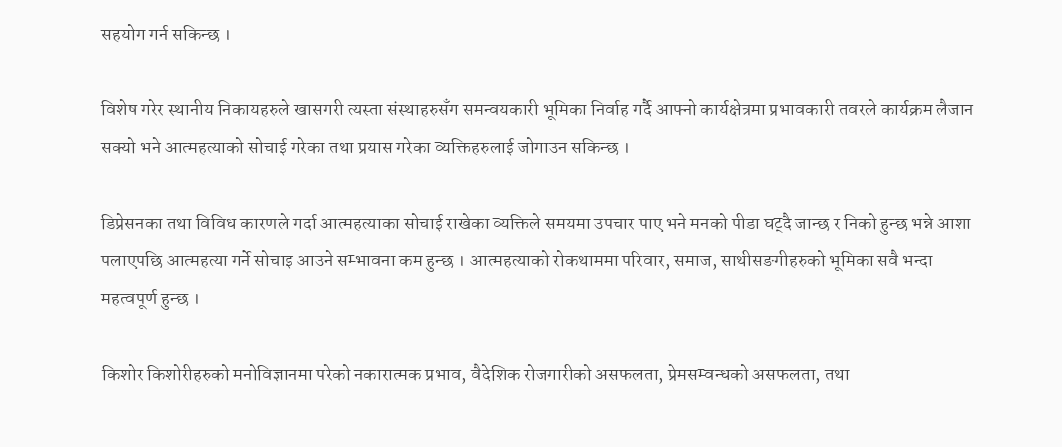सहयोग गर्न सकिन्छ ।

विशेष गरेर स्थानीय निकायहरुले खासगरी त्यस्ता संस्थाहरुसँग समन्वयकारी भूमिका निर्वाह गर्दै आफ्नो कार्यक्षेत्रमा प्रभावकारी तवरले कार्यक्रम लैजान सक्यो भने आत्महत्याको सोचाई गरेका तथा प्रयास गरेका व्यक्तिहरुलाई जोगाउन सकिन्छ ।

डिप्रेसनका तथा विविध कारणले गर्दा आत्महत्याका सोचाई राखेका व्यक्तिले समयमा उपचार पाए भने मनको पीडा घट्दै जान्छ र निको हुन्छ भन्ने आशा पलाएपछि आत्महत्या गर्ने सोचाइ आउने सम्भावना कम हुन्छ । आत्महत्याको रोकथाममा परिवार, समाज, साथीसङगीहरुको भूमिका सवै भन्दा महत्वपूर्ण हुन्छ ।

किशोर किशोरीहरुको मनोविज्ञानमा परेको नकारात्मक प्रभाव, वैदेशिक रोजगारीको असफलता, प्रेमसम्वन्धको असफलता, तथा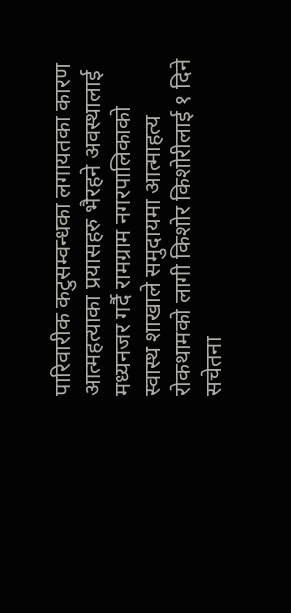पारिवारीक कटुसम्वन्धका लगायतका कारण आत्महत्याका प्रयासहरु भैरहने अवस्थालाई मध्यनजर गर्दै रामग्राम नगरपालिकाको स्वास्थ शाखाले समुदायमा आत्माहत्य रोकथामको लागी किशोर किशोरीलाई १ दिने सचेतना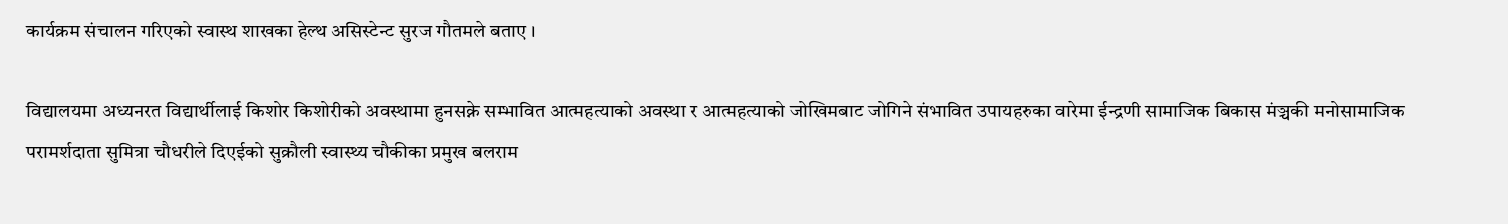कार्यक्रम संचालन गरिएको स्वास्थ शाखका हेल्थ असिस्टेन्ट सुरज गौतमले बताए ।

विद्यालयमा अध्यनरत विद्यार्थीलाई किशोर किशोरीको अवस्थामा हुनसक्ने सम्भावित आत्महत्याको अवस्था र आत्महत्याको जोखिमबाट जोगिने संभावित उपायहरुका वारेमा ईन्द्रणी सामाजिक बिकास मंञ्चकी मनोसामाजिक परामर्शदाता सुमित्रा चौधरीले दिएईको सुक्रौली स्वास्थ्य चौकीका प्रमुख बलराम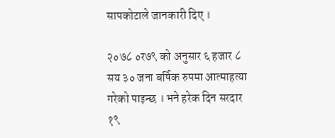सापकोटाले जानकारी दिए ।

२०७८ ०र७९ को अनुसार ६ हजार ८ सय ३० जना बर्षिक रुपमा आत्माहत्या गरेको पाइन्छ । भने हरेक दिन सरदार १९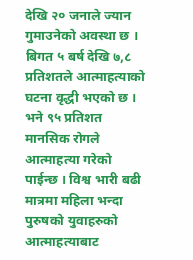देखि २० जनाले ज्यान गुमाउनेको अवस्था छ । बिगत ५ बर्ष देखि ७,८ प्रतिशतले आत्माहत्याको घटना वृद्धी भएको छ । भने ९५ प्रतिशत मानसिक रोगले आत्माहत्या गरेको पाईन्छ । विश्व भारी बढी मात्रमा महिला भन्दा पुरुषको युवाहरुको आत्माहत्याबाट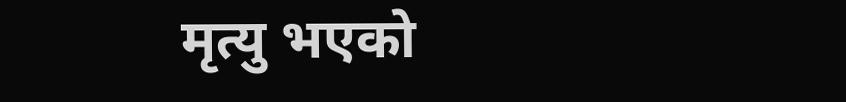मृत्यु भएको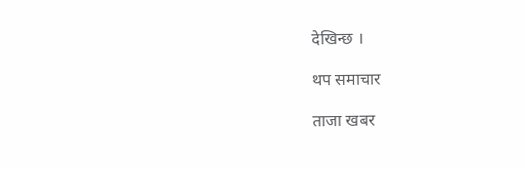देखिन्छ ।

थप समाचार

ताजा खबर